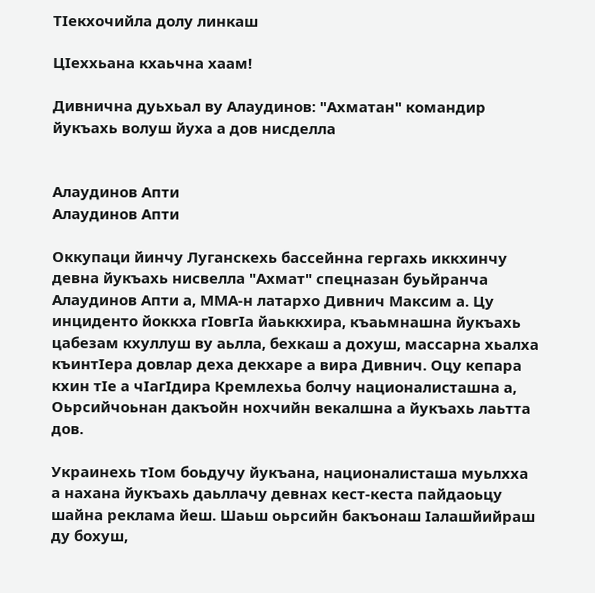ТIекхочийла долу линкаш

ЦIеххьана кхаьчна хаам!

Дивнична дуьхьал ву Алаудинов: "Ахматан" командир йукъахь волуш йуха а дов нисделла


Алаудинов Апти
Алаудинов Апти

Оккупаци йинчу Луганскехь бассейнна гергахь иккхинчу девна йукъахь нисвелла "Ахмат" спецназан буьйранча Алаудинов Апти а, ММА-н латархо Дивнич Максим а. Цу инциденто йоккха гӀовгӀа йаьккхира, къаьмнашна йукъахь цабезам кхуллуш ву аьлла, бехкаш а дохуш, массарна хьалха къинтӀера довлар деха декхаре а вира Дивнич. Оцу кепара кхин тIе а чIагIдира Кремлехьа болчу националисташна а, Оьрсийчоьнан дакъойн нохчийн векалшна а йукъахь лаьтта дов.

Украинехь тӀом боьдучу йукъана, националисташа муьлхха а нахана йукъахь даьллачу девнах кест-кеста пайдаоьцу шайна реклама йеш. Шаьш оьрсийн бакъонаш Iалашйийраш ду бохуш,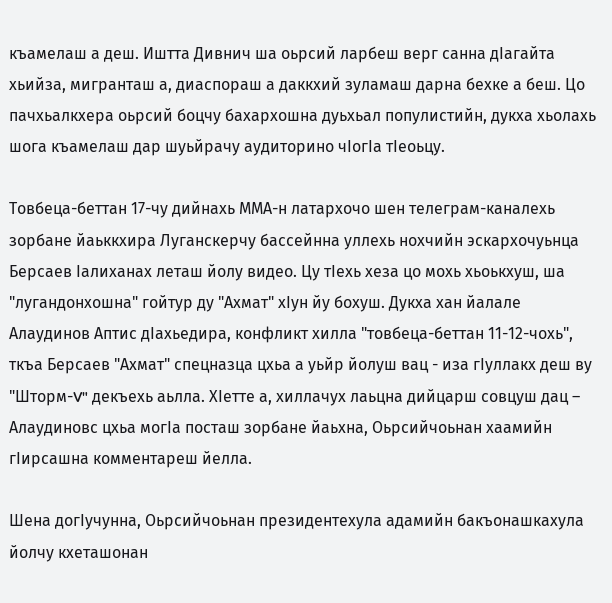къамелаш а деш. Иштта Дивнич ша оьрсий ларбеш верг санна дIагайта хьийза, мигранташ а, диаспораш а даккхий зуламаш дарна бехке а беш. Цо пачхьалкхера оьрсий боцчу бахархошна дуьхьал популистийн, дукха хьолахь шога къамелаш дар шуьйрачу аудиторино чIогIа тIеоьцу.

Товбеца-беттан 17-чу дийнахь ММА-н латархочо шен телеграм-каналехь зорбане йаьккхира Луганскерчу бассейнна уллехь нохчийн эскархочуьнца Берсаев Ӏалиханах леташ йолу видео. Цу тIехь хеза цо мохь хьоькхуш, ша "лугандонхошна" гойтур ду "Ахмат" хӀун йу бохуш. Дукха хан йалале Алаудинов Аптис дӀахьедира, конфликт хилла "товбеца-беттан 11-12-чохь", ткъа Берсаев "Ахмат" спецназца цхьа а уьйр йолуш вац - иза гӀуллакх деш ву "Шторм-V" декъехь аьлла. ХӀетте а, хиллачух лаьцна дийцарш совцуш дац – Алаудиновс цхьа могӀа посташ зорбане йаьхна, Оьрсийчоьнан хаамийн гӀирсашна комментареш йелла.

Шена догIучунна, Оьрсийчоьнан президентехула адамийн бакъонашкахула йолчу кхеташонан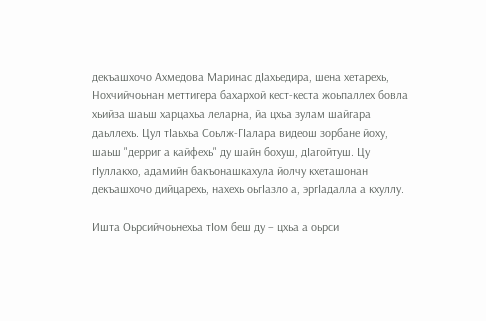декъашхочо Ахмедова Маринас дӀахьедира, шена хетарехь, Нохчийчоьнан меттигера бахархой кест-кеста жоьпаллех бовла хьийза шаьш харцахьа леларна, йа цхьа зулам шайгара даьллехь. Цул тӀаьхьа Соьлж-ГӀалара видеош зорбане йоху, шаьш "дерриг а кайфехь" ду шайн бохуш, дIагойтуш. Цу гӀуллакхо, адамийн бакъонашкахула йолчу кхеташонан декъашхочо дийцарехь, нахехь оьгӀазло а, эргIадалла а кхуллу.

Ишта Оьрсийчоьнехьа тIом беш ду – цхьа а оьрси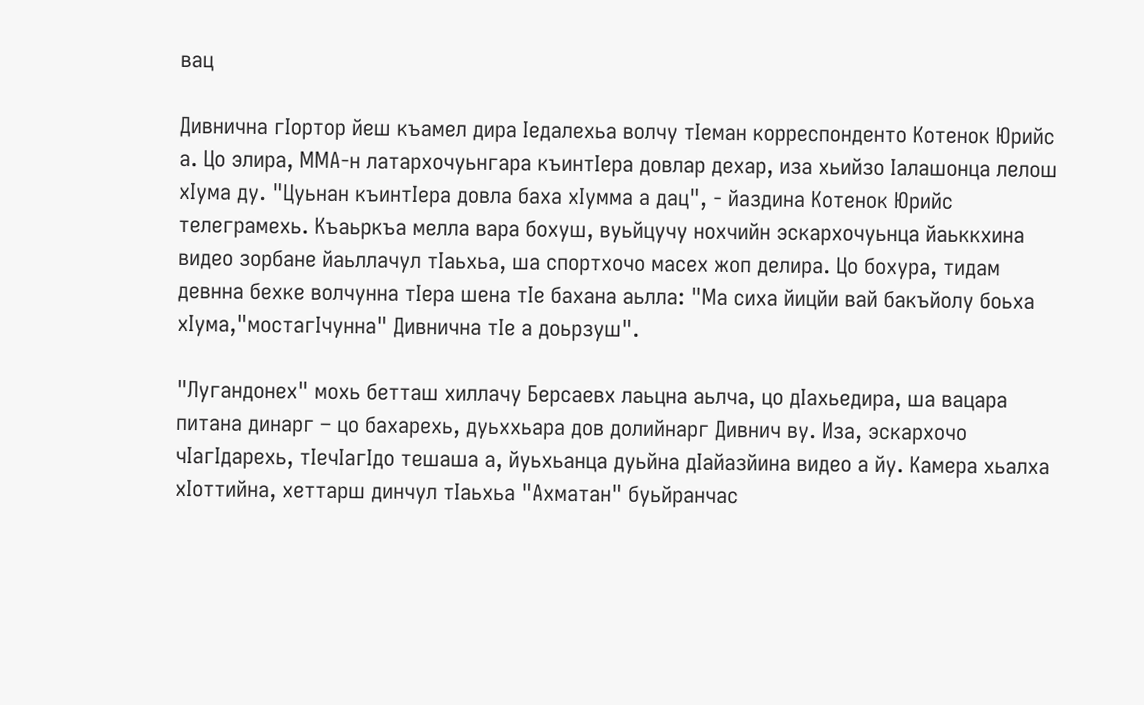вац

Дивнична гӀортор йеш къамел дира Ӏедалехьа волчу тӀеман корреспонденто Котенок Юрийс а. Цо элира, ММА-н латархочуьнгара къинтӀера довлар дехар, иза хьийзо Iалашонца лелош хIума ду. "Цуьнан къинтӀера довла баха хӀумма а дац", - йаздина Котенок Юрийс телеграмехь. Къаьркъа мелла вара бохуш, вуьйцучу нохчийн эскархочуьнца йаьккхина видео зорбане йаьллачул тӀаьхьа, ша спортхочо масех жоп делира. Цо бохура, тидам девнна бехке волчунна тӀера шена тӀе бахана аьлла: "Ма сиха йицйи вай бакъйолу боьха хIума,"мостагIчунна" Дивнична тIе а доьрзуш".

"Лугандонех" мохь бетташ хиллачу Берсаевх лаьцна аьлча, цо дӀахьедира, ша вацара питана динарг – цо бахарехь, дуьххьара дов долийнарг Дивнич ву. Иза, эскархочо чӀагӀдарехь, тӀечӀагӀдо тешаша а, йуьхьанца дуьйна дIайазйина видео а йу. Камера хьалха хIоттийна, хеттарш динчул тӀаьхьа "Ахматан" буьйранчас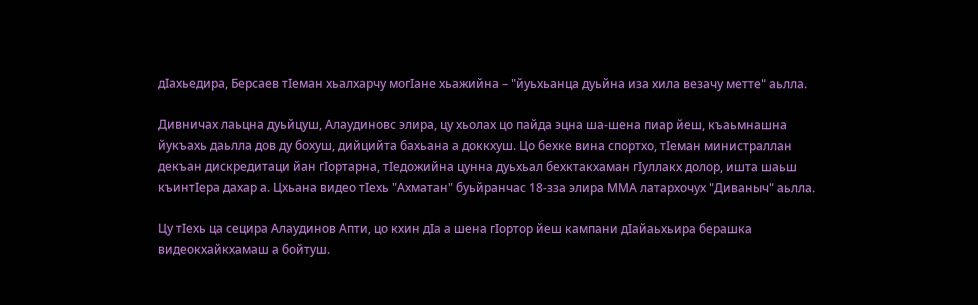дӀахьедира, Берсаев тIеман хьалхарчу могӀане хьажийна – "йуьхьанца дуьйна иза хила везачу метте" аьлла.

Дивничах лаьцна дуьйцуш, Алаудиновс элира, цу хьолах цо пайда эцна ша-шена пиар йеш, къаьмнашна йукъахь даьлла дов ду бохуш, дийцийта бахьана а доккхуш. Цо бехке вина спортхо, тӀеман министраллан декъан дискредитаци йан гӀортарна, тIедожийна цунна дуьхьал бехктакхаман гӀуллакх долор, ишта шаьш къинтIера дахар а. Цхьана видео тӀехь "Ахматан" буьйранчас 18-зза элира ММА латархочух "Диваныч" аьлла.

Цу тӀехь ца сецира Алаудинов Апти, цо кхин дIа а шена гӀортор йеш кампани дIайаьхьира берашка видеокхайкхамаш а бойтуш.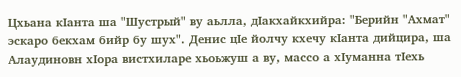Цхьана кӀанта ша "Шустрый" ву аьлла, дӀакхайкхийра: "Берийн "Ахмат" эскаро бекхам бийр бу шух". Денис цӀе йолчу кхечу кIанта дийцира, ша Алаудиновн хӀора вистхиларе хьоьжуш а ву, массо а хӀуманна тӀехь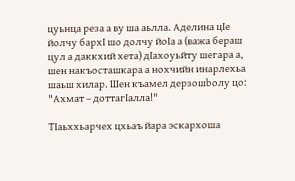цуьнца реза а ву ша аьлла. Аделина цӀе йолчу бархI шо долчу йоӀа а (важа бераш цул а даккхий хета) дIахоуьйту шегара а, шен накъосташкара а нохчийн инарлехьа шаьш хилар. Шен къамел дерзошbолу цо: "Ахмат – доттагӀалла!"

ТӀаьххьарчех цхьаъ йара эскархоша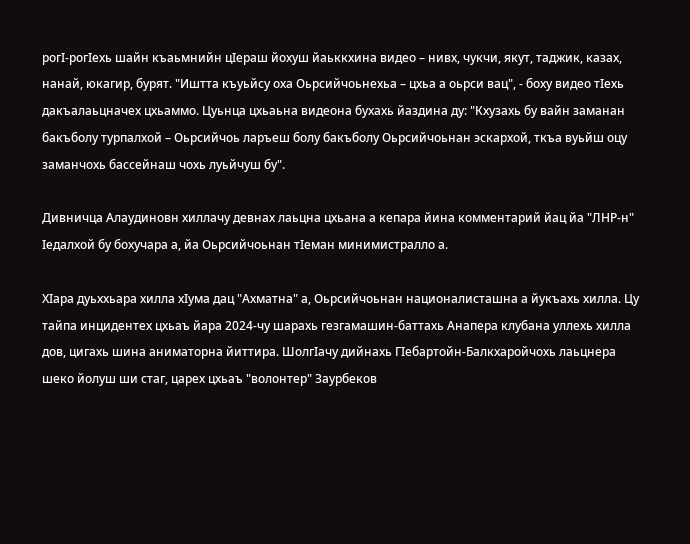рогӀ-рогӀехь шайн къаьмнийн цӀераш йохуш йаьккхина видео – нивх, чукчи, якут, таджик, казах, нанай, юкагир, бурят. "Иштта къуьйсу оха Оьрсийчоьнехьа – цхьа а оьрси вац", - боху видео тIехь дакъалаьцначех цхьаммо. Цуьнца цхьаьна видеона бухахь йаздина ду: "Кхузахь бу вайн заманан бакъболу турпалхой – Оьрсийчоь ларъеш болу бакъболу Оьрсийчоьнан эскархой, ткъа вуьйш оцу заманчохь бассейнаш чохь луьйчуш бу".

Дивничца Алаудиновн хиллачу девнах лаьцна цхьана а кепара йина комментарий йац йа "ЛНР-н" Iедалхой бу бохучара а, йа Оьрсийчоьнан тIеман минимистралло а.

ХIара дуьххьара хилла хIума дац "Ахматна" а, Оьрсийчоьнан националисташна а йукъахь хилла. Цу тайпа инцидентех цхьаъ йара 2024-чу шарахь гезгамашин-баттахь Анапера клубана уллехь хилла дов, цигахь шина аниматорна йиттира. ШолгӀачу дийнахь ГӀебартойн-Балкхаройчохь лаьцнера шеко йолуш ши стаг, царех цхьаъ "волонтер" Заурбеков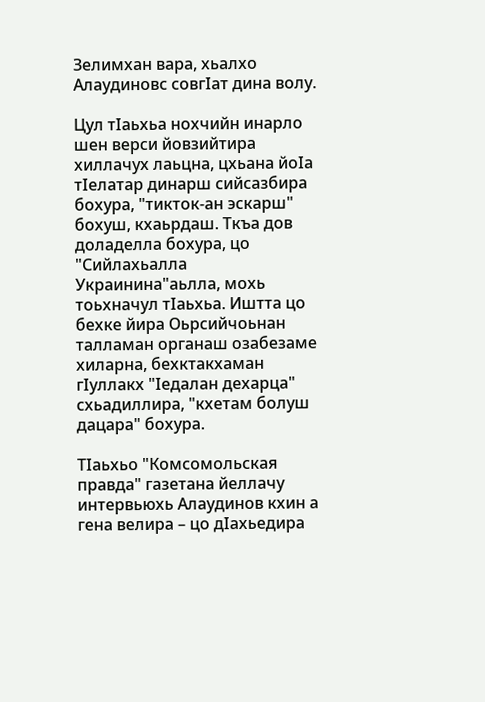Зелимхан вара, хьалхо Алаудиновс совгӀат дина волу.

Цул тӀаьхьа нохчийн инарло шен верси йовзийтира хиллачух лаьцна, цхьана йоӀа тӀелатар динарш сийсазбира бохура, "тикток-ан эскарш" бохуш, кхаьрдаш. Ткъа дов доладелла бохура, цо "Сийлахьалла Украинина"аьлла, мохь тоьхначул тӀаьхьа. Иштта цо бехке йира Оьрсийчоьнан талламан органаш озабезаме хиларна, бехктакхаман гӀуллакх "Ӏедалан дехарца" схьадиллира, "кхетам болуш дацара" бохура.

ТӀаьхьо "Комсомольская правда" газетана йеллачу интервьюхь Алаудинов кхин а гена велира – цо дIахьедира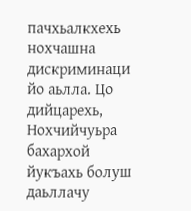пачхьалкхехь нохчашна дискриминаци йо аьлла. Цо дийцарехь, Нохчийчуьра бахархой йукъахь болуш даьллачу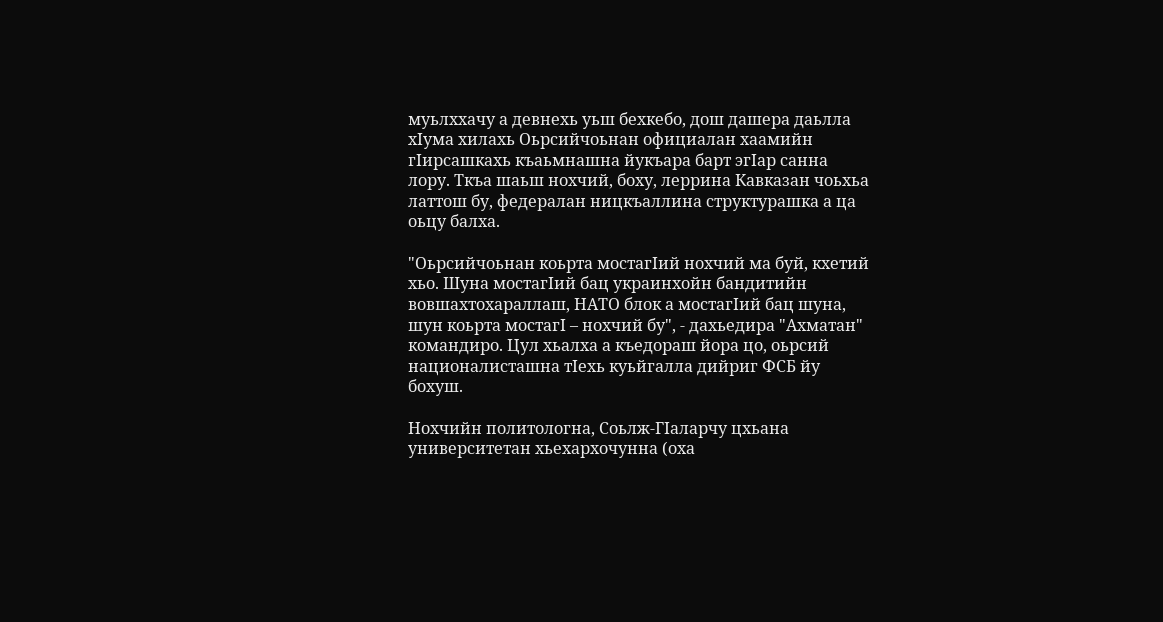муьлххачу а девнехь уьш бехкебо, дош дашера даьлла хIума хилахь Оьрсийчоьнан официалан хаамийн гӀирсашкахь къаьмнашна йукъара барт эгIар санна лору. Ткъа шаьш нохчий, боху, леррина Кавказан чоьхьа латтош бу, федералан ницкъаллина структурашка а ца оьцу балха.

"Оьрсийчоьнан коьрта мостагIий нохчий ма буй, кхетий хьо. Шуна мостагIий бац украинхойн бандитийн вовшахтохараллаш, НАТО блок а мостагIий бац шуна, шун коьрта мостагI – нохчий бу", - дахьедира "Ахматан" командиро. Цул хьалха а къедораш йора цо, оьрсий националисташна тIехь куьйгалла дийриг ФСБ йу бохуш.

Нохчийн политологна, Соьлж-ГӀаларчу цхьана университетан хьехархочунна (оха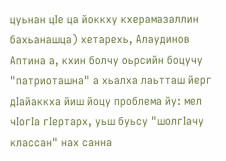цуьнан цӀе ца йоккху кхерамазаллин бахьанашца) хетарехь, Алаудинов Аптина а, кхин болчу оьрсийн боцучу "патриоташна" а хьалха лаьтташ йерг дӀайаккха йиш йоцу проблема йу: мел чӀогӀа гӀертарх, уьш буьсу "шолгӀачу классан" нах санна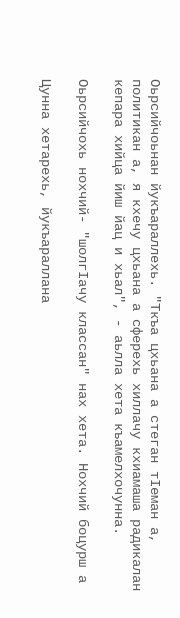Оьрсийчоьнан йукъараллехь. "Ткъа цхьана а стеган тӀеман а, политикан а, я кхечу цхьана а сферехь хиллачу кхиамаша радикалан кепара хийца йиш йац и хьал", - аьлла хета къамелхочунна.

Оьрсийчохь нохчий- "шолгIачу классан" нах хета. Нохчий боцурш а

Цунна хетарехь, йукъараллана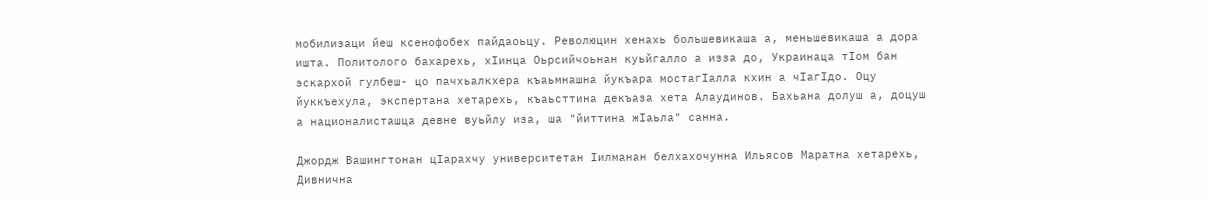мобилизаци йеш ксенофобех пайдаоьцу. Революцин хенахь большевикаша а, меньшевикаша а дора ишта. Политолого бахарехь, хIинца Оьрсийчоьнан куьйгалло а изза до, Украинаца тӀом бан эскархой гулбеш- цо пачхьалкхера къаьмнашна йукъара мостагӀалла кхин а чIагIдо. Оцу йуккъехула, экспертана хетарехь, къаьсттина декъаза хета Алаудинов. Бахьана долуш а, доцуш а националисташца девне вуьйлу иза, ша "йиттина жIаьла" санна.

Джордж Вашингтонан цӀарахчу университетан Ӏилманан белхахочунна Ильясов Маратна хетарехь, Дивнична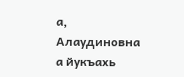а, Алаудиновна а йукъахь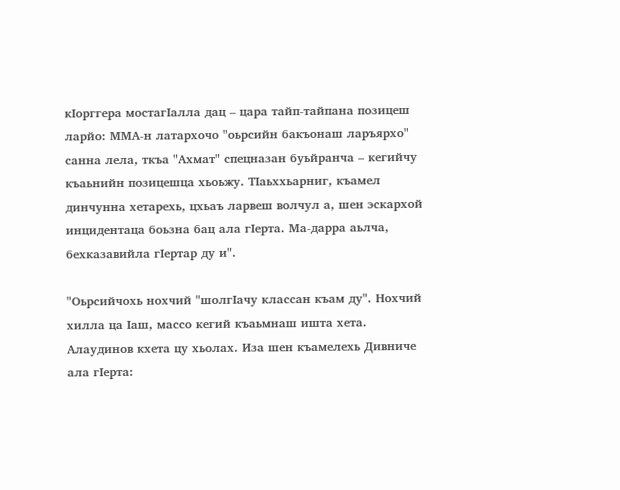кӀорггера мостагӀалла дац – цара тайп-тайпана позицеш ларйо: ММА-н латархочо "оьрсийн бакъонаш ларъярхо" санна лела, ткъа "Ахмат" спецназан буьйранча – кегийчу къаьнийн позицешца хьоьжу. ТӀаьххьарниг, къамел динчунна хетарехь, цхьаъ ларвеш волчул а, шен эскархой инцидентаца боьзна бац ала гIерта. Ма-дарра аьлча, бехказавийла гIертар ду и".

"Оьрсийчохь нохчий "шолгӀачу классан къам ду". Нохчий хилла ца Ӏаш, массо кегий къаьмнаш ишта хета. Алаудинов кхета цу хьолах. Иза шен къамелехь Дивниче ала гӀерта: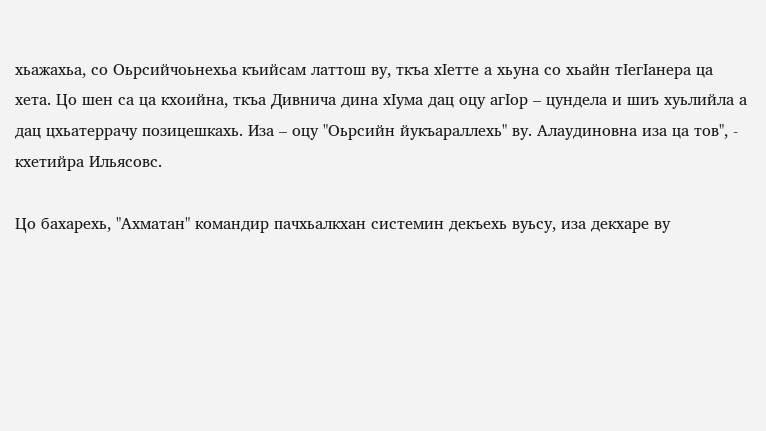хьажахьа, со Оьрсийчоьнехьа къийсам латтош ву, ткъа хӀетте а хьуна со хьайн тIегIанера ца хета. Цо шен са ца кхоийна, ткъа Дивнича дина хIума дац оцу агIор – цундела и шиъ хуьлийла а дац цхьатеррачу позицешкахь. Иза – оцу "Оьрсийн йукъараллехь" ву. Алаудиновна иза ца тов", - кхетийра Ильясовс.

Цо бахарехь, "Ахматан" командир пачхьалкхан системин декъехь вуьсу, иза декхаре ву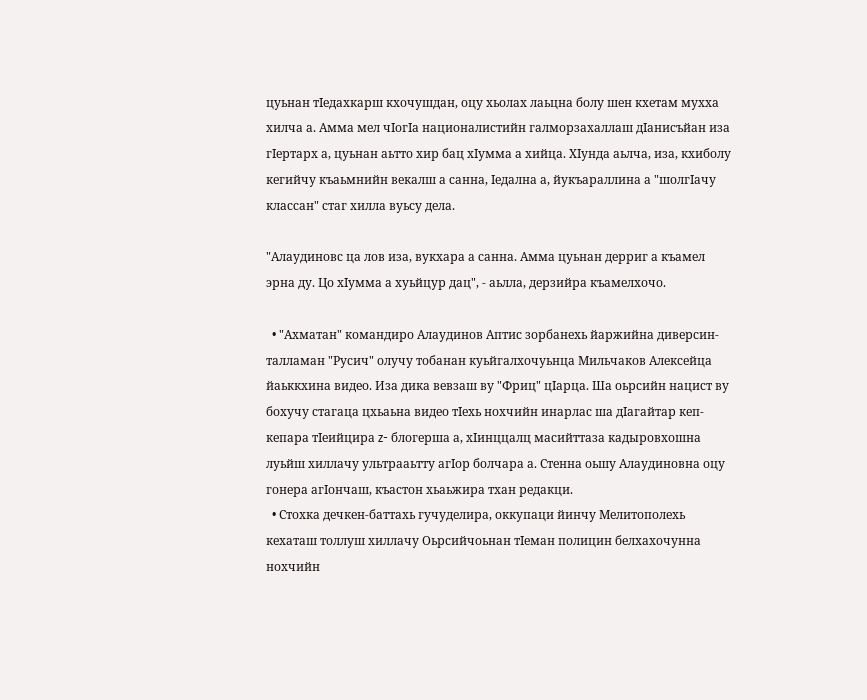цуьнан тIедахкарш кхочушдан, оцу хьолах лаьцна болу шен кхетам мухха хилча а. Амма мел чӀогӀа националистийн галморзахаллаш дӀанисъйан иза гӀертарх а, цуьнан аьтто хир бац хӀумма а хийца. ХӀунда аьлча, иза, кхиболу кегийчу къаьмнийн векалш а санна, Ӏедална а, йукъараллина а "шолгӀачу классан" стаг хилла вуьсу дела.

"Алаудиновс ца лов иза, вукхара а санна. Амма цуьнан дерриг а къамел эрна ду. Цо хӀумма а хуьйцур дац", - аьлла, дерзийра къамелхочо.

  • "Ахматан" командиро Алаудинов Аптис зорбанехь йаржийна диверсин-талламан "Русич" олучу тобанан куьйгалхочуьнца Мильчаков Алексейца йаьккхина видео. Иза дика вевзаш ву "Фриц" цIарца. Ша оьрсийн нацист ву бохучу стагаца цхьаьна видео тIехь нохчийн инарлас ша дIагайтар кеп-кепара тIеийцира z- блогерша а, хIинццалц масийттаза кадыровхошна луьйш хиллачу ультрааьтту агIор болчара а. Стенна оьшу Алаудиновна оцу гонера агIончаш, къастон хьаьжира тхан редакци.
  • Стохка дечкен-баттахь гучуделира, оккупаци йинчу Мелитополехь кехаташ толлуш хиллачу Оьрсийчоьнан тӀеман полицин белхахочунна нохчийн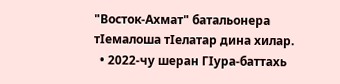"Восток-Ахмат" батальонера тӀемалоша тӀелатар дина хилар.
  • 2022-чу шеран ГӀура-баттахь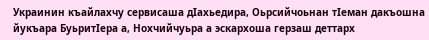Украинин къайлахчу сервисаша дIахьедира, Оьрсийчоьнан тIеман дакъошна йукъара БуьритӀера а, Нохчийчуьра а эскархоша герзаш деттарх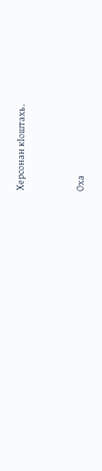Херсонан кӀоштахь.


Оха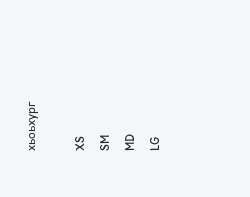хьоьхург

XS
SM
MD
LG